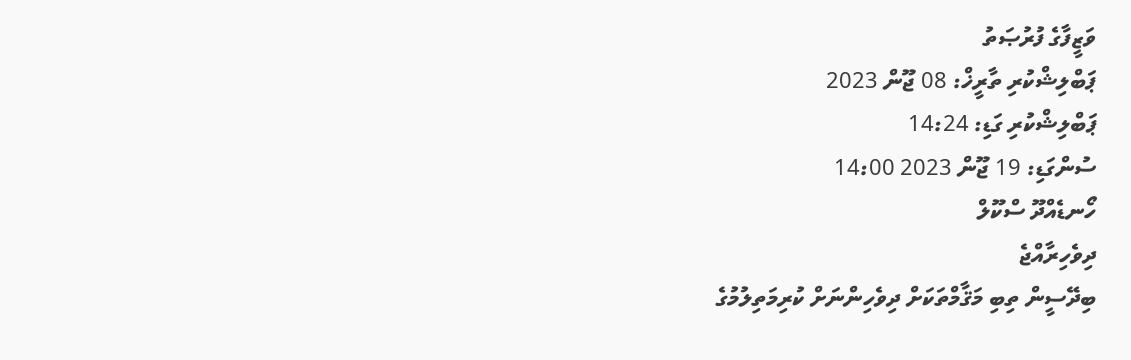ވަޒީފާގެ ފުރުޞަތު
ޕަބްލިޝްކުރި ތާރީޚް: 08 ޖޫން 2023
ޕަބްލިޝްކުރި ގަޑި: 14:24
ސުންގަޑި: 19 ޖޫން 2023 14:00
ހޯނޑެއްދޫ ސްކޫލް
ދިވެހިރާއްޖެ
ބިދޭސީން ތިބި މަޤާމްތަކަށް ދިވެހިންނަށް ކުރިމަތިލުމުގެ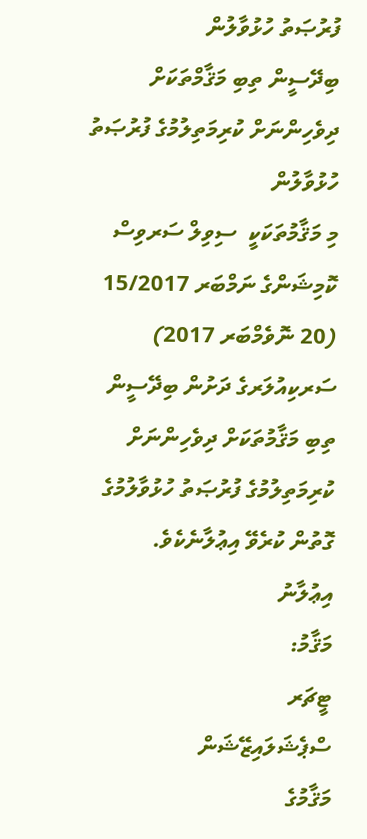ފުރުޞަތު ހުޅުވާލުން
ބިދޭސީން ތިބި މަޤާމްތަކަށް ދިވެހިންނަށް ކުރިމަތިލުމުގެ ފުރުޞަތު ހުޅުވާލުން
މި މަޤާމުތަކަކީ  ސިވިލް ސަރވިސް ކޮމިޝަންގެ ނަމްބަރ 15/2017  (20 ނޮވެމްބަރ 2017) ސަރކިއުލަރގެ ދަށުން ބިދޭސީން ތިބި މަޤާމުތަކަށް ދިވެހިންނަށް ކުރިމަތިލުމުގެ ފުރުޞަތު ހުޅުވާލުމުގެ ގޮތުން ކުރެވޭ އިޢުލާނެކެވެ.
އިޢުލާނު
މަޤާމު:
ޓީޗަރ
ސްޕެޝަލައިޒޭޝަން
މަޤާމުގެ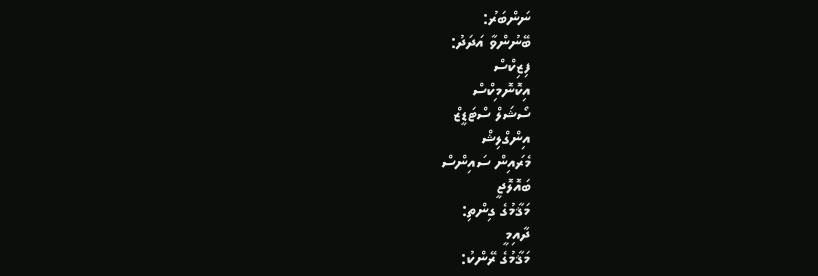ނަންބަރު:
ބޭނުންވާ އަދަދު:
ފިޒިކްސް
އިކޮނޮމިކްސް
ސޯޝަލް ސްޓަޑީޒް
އިންގްލިޝް
މެރައިން ސައިންސް
ބައޮލޮޖީ
މަޤާމުގެ ގިންތި:
ދާއިމީ
މަޤާމުގެ ރޭންކު: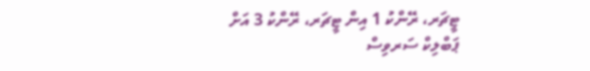ޓީޗަރ، ރޭންކު 1 އިން ޓީޗަރ، ރޭންކު 3 އަށް
ޕަބްލިކް ސަރވިސް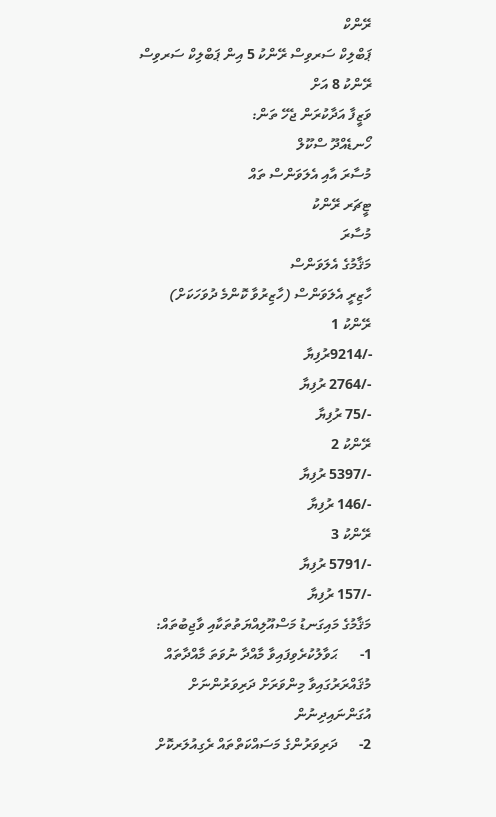ރޭންކް
ޕަބްލިކް ސަރވިސް ރޭންކު 5 އިން ޕަބްލިކް ސަރވިސް ރޭންކު 8 އަށް
ވަޒީފާ އަދާކުރަން ޖެހޭ ތަން:
ހޯނޑެއްދޫ ސްކޫލް
މުސާރަ އާއި އެލަވަންސް ތައް
ޓީޗަރ ރޭންކު
މުސާރަ
މަޤާމުގެ އެލަވަންސް
ހާޒިރީ އެލަވަންސް (ހާޒިރުވާ ކޮންމެ ދުވަހަކަށް)
ރޭންކު 1
-/9214ރުފިޔާ
-/2764 ރުފިޔާ
-/75 ރުފިޔާ
ރޭންކު 2
-/5397 ރުފިޔާ
-/146 ރުފިޔާ
ރޭންކު 3
-/5791 ރުފިޔާ
-/157 ރުފިޔާ
މަޤާމުގެ މައިގަނޑު މަސްއޫލިއްޔަތުތަކާއި ވާޖިބުތައް:
1-      ޙަވާލުކުރެވިފައިވާ މާއްދާ ނުވަތަ މާއްދާތައް މުޤައްރަރުގައިވާ މިންވަރަށް ދަރިވަރުންނަށް އުގަންނައިދިނުން
2-      ދަރިވަރުންގެ މަސައްކަތްތައް ރެގިއުލަރކޮށް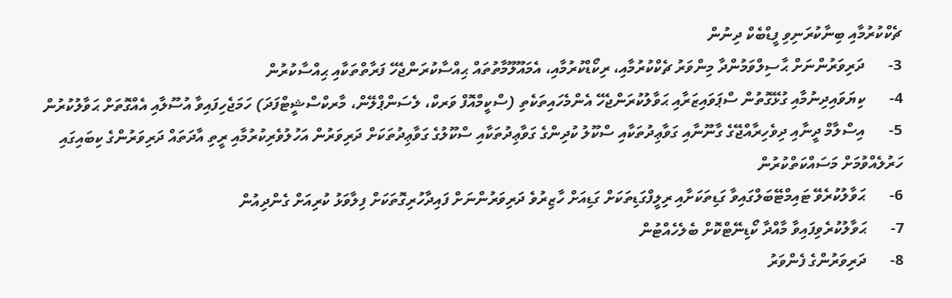ޗެކްކުރުމާއި ބިނާކުރަނިވި ފީޑްބެކް ދިނުން
3-      ދަރިވަރުންނަށް ޙާސިލްވަމުންދާ މިންވަރު ޗެކްކުރުމާއި، ރިކޯޑްކުރުމާއި، އެމައޫލޫމާތުތައް ޙިއްސާކުރަންޖެހޭ ފަރާތްތަކާއި ޙިއްސާކުރުން
4-      ކިޔަވައިދިނުމާއި ގުޅޭގޮތުން ސްޕަވައިޒަރާއި ޙަވާލުކުރަންޖެހޭ އެންމެހައިތަކެތި (ސްކީމްއޮފް ވަރކް، ލެސަންޕްލޭން، މާރކްސްޝީޓްފަދަ) ހަމަޖެހިފައިވާ އުސޫލާއި އެއްގޮތަށް ޙަވާލުކުރުން
5-      އިސްލާމް ދީނާއި ދިވެހިރާއްޖޭގެ ގާނޫނާއި ގަވާޢިދުތަކާއި ސްކޫލު ކުދިންގެ ގަވާޢިދުތަކާއި ސްކޫލުގެ ގަވާޢިދުތަކަށް ދަރިވަރުން އަހުލުވެރިކުރުމާއި ރީތި އާދަތައް ދަރިވަރުންގެ ކިބައިގައި ހަރުލެއްވުމަށް މަސައްކަތްކުރުން
6-      ޙަވާލުކުރެވޭ ޓައިމްޓޭބަލްގައިވާ ގަޑިތަކަށާއި ރިލީފްގަޑިތަކަށް ގަޑިއަށް ހާޒިރުވެ ދަރިވަރުންނަށް ފައިދާހުރިގޮތަކަށް ފިލާވަޅު ކުރިއަށް ގެންދިއުން
7-      ޙަވާލުކުރެވިފައިވާ މާއްދާ ކޯޑިނޭޓްކޮށް ބެލެހެއްޓުން
8-      ދަރިވަރުންގެ ފެންވަރު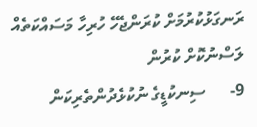ރަނގަޅުކުރުމަށް ކުރަންޖެހޭ ހުރިހާ މަސައްކަތެއް ލަސްނުކޮށް ކުރުން
9-      ސިނކުޑީގެ ނުކުޅެދުންތެރިކަން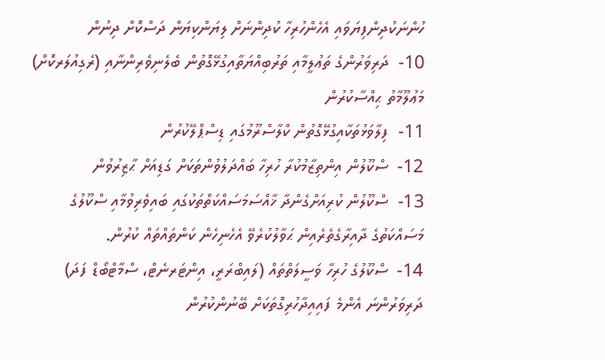ހުންނަކުދިންފިޔަވައި އެހެންހުރިހާ ކުދިންނަށް ލިޔަންކިޔަން ދަސްކޮށް ދިނުން
10-  ދަރިވަރުންގެ ތަޢުލީމާއި ތަރުބިއްޔަތާއިގުޅޭގޮތުން ބެލެނިވެރިންނާއި (ރެގިއުލަރކޮށް) މަޢުލޫމާތު ޙިއްސާކުރުން
11-  ފިލާވަޅުތަކާއިގުޅޭގޮތުން ކްލާސްރޫމުގައި ޑިސްޕްލޭކުރުން
12-  ސްކޫލުން އިންތިޒާމުކުރާ ހުރިހާ ބައްދަލުވުންތަކަށް ގަޑިއަށް ޙާޒިރުވުން
13-  ސްކޫލުން ކުރިއަށްގެންދާ ޚާއްސަމަސައްކަތްތަކުގައި ބައިވެރިވުމާއި ސްކޫލުގެ މަސައްކަތުގެ ދާއިރާގެތެރެއިން ޙަވާލުކުރެވޭ އެހެނިހެން ކަންތައްތައް ކުރުން.
14-  ސްކޫލުގެ ހުރިހާ ވަސީލަތްތައް (ލައިބްރަރީ، އިންޓަރނެޓް، ސްމާޓްބޯޑް ފަދަ) ދަރިވަރުންނަ އެންމެ ފައިއިދާހުރިގޮތަކަށް ބޭނުންކުރުން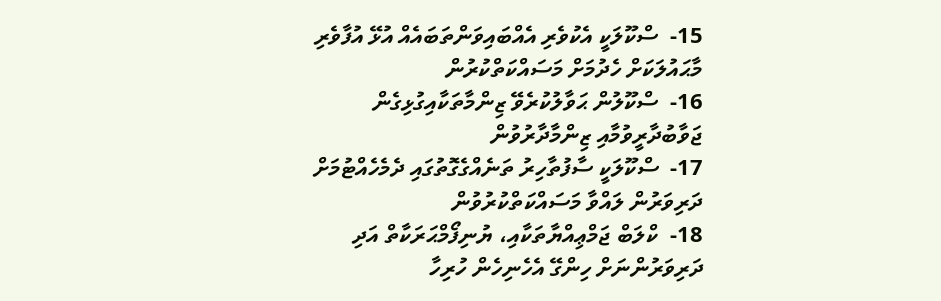15-  ސްކޫލަކީ އެކުވެރި އެއްބައިވަންތަބައެއް އުޅޭ އުފާވެރި މާޙައުލަކަށް ހެދުމަށް މަސައްކަތްކުރުން
16-  ސްކޫލުން ޙަވާލުކުރެވޭ ޒިންމާތަކާއިގުޅިގެން ޖަވާބުދާރީވުމާއި ޒިންމާދާރުވުން
17-  ސްކޫލަކީ ސާފުތާހިރު ތަނެއްގެގޮތުގައި ދެމެހެއްޓުމަށް ދަރިވަރުން ލައްވާ މަސައްކަތްކުރުވުން
18-  ކްލަބް ޖަމްޢިއްޔާތަކާއި، ޔުނިފޯމްޙަރަކާތް އަދި ދަރިވަރުންނަށް ހިންގޭ އެހެނިހެން ހުރިހާ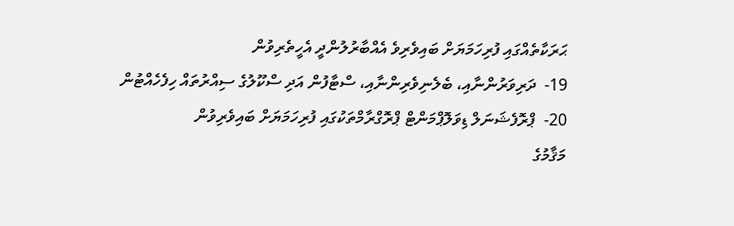ޙަރަކާތެއްގައި ފުރިހަމަޔަށް ބައިވެރިވެ އެއްބާރުލުންދީ އެހީތެރިވުން
19-  ދަރިވަރުންނާއި، ބެލެނިވެރިންނާއި، ސްޓާފުން އަދި ސްކޫލުގެ ސިއްރުތައް ހިފެހެއްޓުން
20-  ޕްރޮފެޝަނަލް ޑިވަލޮޕްމަންޓް ޕްރޮގްރާމްތަކުގައި ފުރިހަމަޔަށް ބައިވެރިވުން
މަޤާމުގެ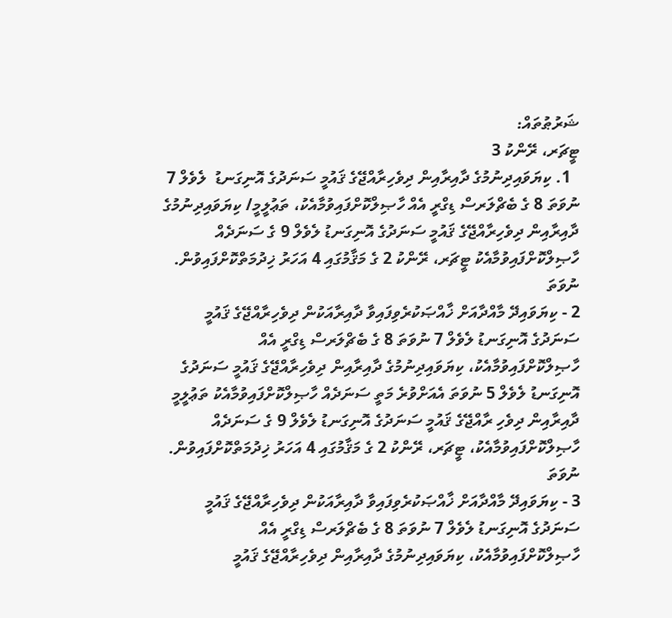ޝަރުޠުތައް:
ޓީޗަރ، ރޭންކު 3
  1. ކިޔަވައިދިނުމުގެ ދާއިރާއިން ދިވެހިރާއްޖޭގެ ޤައުމީ ސަނަދުގެ އޮނިގަނޑު  ލެވެލް 7 ނުވަތަ 8 ގެ ބެޗްލަރސް ޑިގްރީ އެއް ހާޞިލްކޮށްފައިވުމާއެކު، ތަޢުލީމީ/ ކިޔަވައިދިނުމުގެ ދާއިރާއިން ދިވެހިރާއްޖޭގެ ޤައުމީ ސަނަދުގެ އޮނިގަނޑު ލެވެލް 9 ގެ ސަނަދެއް ހާޞިލްކޮށްފައިވުމާއެކު ޓީޗަރ، ރޭންކު 2 ގެ މަޤާމުގައި 4 އަހަރު ޚިދުމަތްކޮށްފައިވުން.
ނުވަތަ
2 - ކިޔަވައިދޭ މާއްދާއަށް ޚާއްޞަކުރެވިފައިވާ ދާއިރާއަކުން ދިވެހިރާއްޖޭގެ ޤައުމީ ސަނަދުގެ އޮނިގަނޑު ލެވެލް 7 ނުވަތަ 8 ގެ ބެޗްލަރސް ޑިގްރީ އެއް ހާޞިލްކޮށްފައިވުމާއެކު، ކިޔަވައިދިނުމުގެ ދާއިރާއިން ދިވެހިރާއްޖޭގެ ޤައުމީ ސަނަދުގެ އޮނިގަނޑު ލެވެލް 5 ނުވަތަ އެއަށްވުރެ މަތީ ސަނަދެއް ހާޞިލްކޮށްފައިވުމާއެކު ތަޢުލީމީ ދާއިރާއިން ދިވެހި ރާއްޖޭގެ ޤައުމީ ސަނަދުގެ އޮނިގަނޑު ލެވެލް 9 ގެ ސަނަދެއް ހާޞިލްކޮށްފައިވުމާއެކު، ޓީޗަރ، ރޭންކު 2 ގެ މަޤާމުގައި 4 އަހަރު ޚިދުމަތްކޮށްފައިވުން.
ނުވަތަ
3 - ކިޔަވައިދޭ މާއްދާއަށް ޚާއްޞަކުރެވިފައިވާ ދާއިރާއަކުން ދިވެހިރާއްޖޭގެ ޤައުމީ ސަނަދުގެ އޮނިގަނޑު ލެވެލް 7 ނުވަތަ 8 ގެ ބެޗްލަރސް ޑިގްރީ އެއް ހާޞިލްކޮށްފައިވުމާއެކު، ކިޔަވައިދިނުމުގެ ދާއިރާއިން ދިވެހިރާއްޖޭގެ ޤައުމީ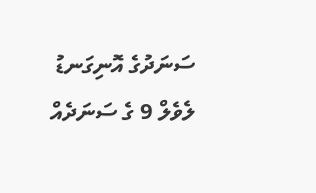ސަނަދުގެ އޮނިގަނޑު ލެވެލް 9 ގެ ސަނަދެއް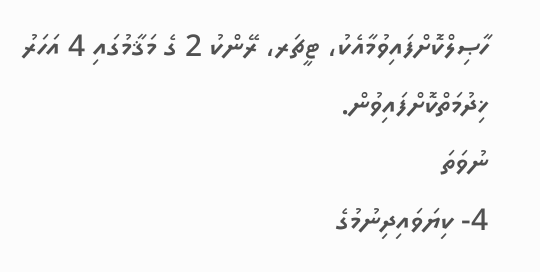ހާޞިލްކޮށްފައިވުމާއެކު، ޓީޗަރ، ރޭންކު 2 ގެ މަޤާމުގައި 4 އަހަރު ޚިދުމަތްކޮށްފައިވުން.
ނުވަތަ
4- ކިޔަވައިދިނުމުގެ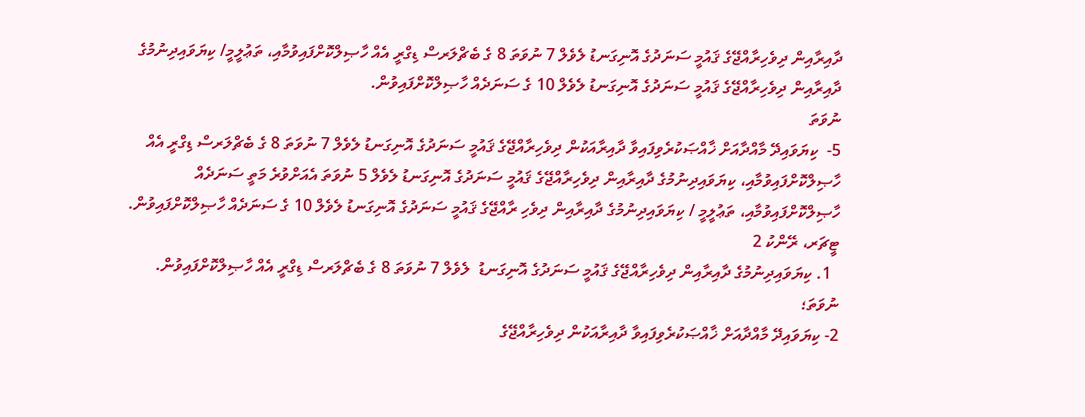ދާއިރާއިން ދިވެހިރާއްޖޭގެ ޤައުމީ ސަނަދުގެ އޮނިގަނޑު ލެވެލް 7 ނުވަތަ 8 ގެ ބެޗްލަރސް ޑިގްރީ އެއް ހާޞިލްކޮށްފައިވުމާއި، ތަޢުލީމީ/ ކިޔަވައިދިނުމުގެ ދާއިރާއިން ދިވެހިރާއްޖޭގެ ޤައުމީ ސަނަދުގެ އޮނިގަނޑު ލެވެލް 10 ގެ ސަނަދެއް ހާޞިލްކޮށްފައިވުން.
ނުވަތަ
5-  ކިޔަވައިދޭ މާއްދާއަށް ޚާއްޞަކުރެވިފައިވާ ދާއިރާއަކުން ދިވެހިރާއްޖޭގެ ޤައުމީ ސަނަދުގެ އޮނިގަނޑު ލެވެލް 7 ނުވަތަ 8 ގެ ބެޗްލަރސް ޑިގްރީ އެއް ހާޞިލްކޮށްފައިވުމާއި، ކިޔަވައިދިނުމުގެ ދާއިރާއިން ދިވެހިރާއްޖޭގެ ޤައުމީ ސަނަދުގެ އޮނިގަނޑު ލެވެލް 5 ނުވަތަ އެއަށްވުރެ މަތީ ސަނަދެއް ހާޞިލްކޮށްފައިވުމާއި، ތަޢުލީމީ / ކިޔަވައިދިނުމުގެ ދާއިރާއިން ދިވެހި ރާއްޖޭގެ ޤައުމީ ސަނަދުގެ އޮނިގަނޑު ލެވެލް 10 ގެ ސަނަދެއް ހާޞިލްކޮށްފައިވުން.
ޓީޗަރ، ރޭންކު 2
  1. ކިޔަވައިދިނުމުގެ ދާއިރާއިން ދިވެހިރާއްޖޭގެ ޤައުމީ ސަނަދުގެ އޮނިގަނޑު  ލެވެލް 7 ނުވަތަ 8 ގެ ބެޗްލަރސް ޑިގްރީ އެއް ހާޞިލްކޮށްފައިވުން.
ނުވަތަ؛
2- ކިޔަވައިދޭ މާއްދާއަށް ޚާއްޞަކުރެވިފައިވާ ދާއިރާއަކުން ދިވެހިރާއްޖޭގެ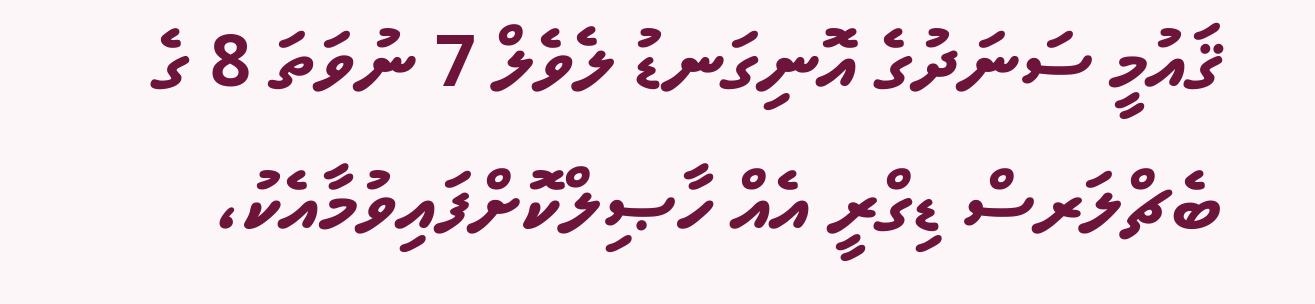ޤައުމީ ސަނަދުގެ އޮނިގަނޑު ލެވެލް 7 ނުވަތަ 8 ގެ ބެޗްލަރސް ޑިގްރީ އެއް ހާޞިލްކޮށްފައިވުމާއެކު،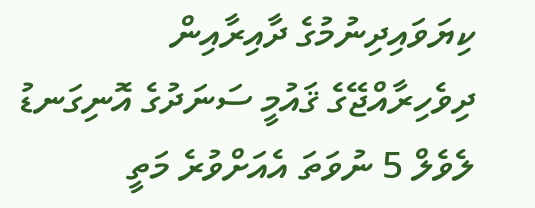ކިޔަވައިދިނުމުގެ ދާއިރާއިން ދިވެހިރާއްޖޭގެ ޤައުމީ ސަނަދުގެ އޮނިގަނޑު ލެވެލް 5 ނުވަތަ އެއަށްވުރެ މަތީ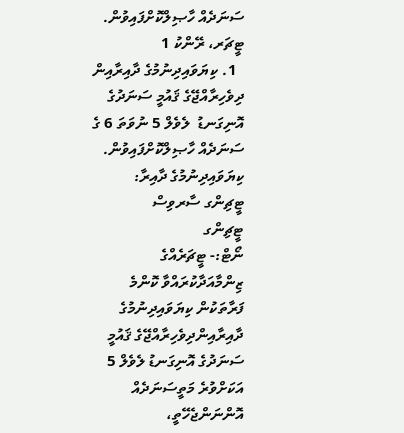ސަނަދެއް ހާޞިލްކޮށްފައިވުން.
ޓީޗަރ، ރޭންކު 1
  1. ކިޔަވައިދިނުމުގެ ދާއިރާއިން ދިވެހިރާއްޖޭގެ ޤައުމީ ސަނަދުގެ އޮނިގަނޑު  ލެވެލް 5 ނުވަތަ 6 ގެ ސަނަދެއް ހާޞިލްކޮށްފައިވުން.
ކިޔަވައިދިނުމުގެ ދާއިރާ:
ޓީޗިންގ ސާރވިސް
ޓީޗިންގ
ނޯޓް:- ޓީޗަރެއްގެ ޒިންމާއަދާކުރައްވާ ކޮންމެ ފަރާތަކުން ކިޔަވައިދިނުމުގެ ދާއިރާއިންދިވެހިރާއްޖޭގެ ޤައުމީ ސަނަދުގެ އޮނިގަނޑު ލެވެލް 5 އަކަށްވުރެ މަތީސަނަދެއް އޮންނަންޖެހޭތީ،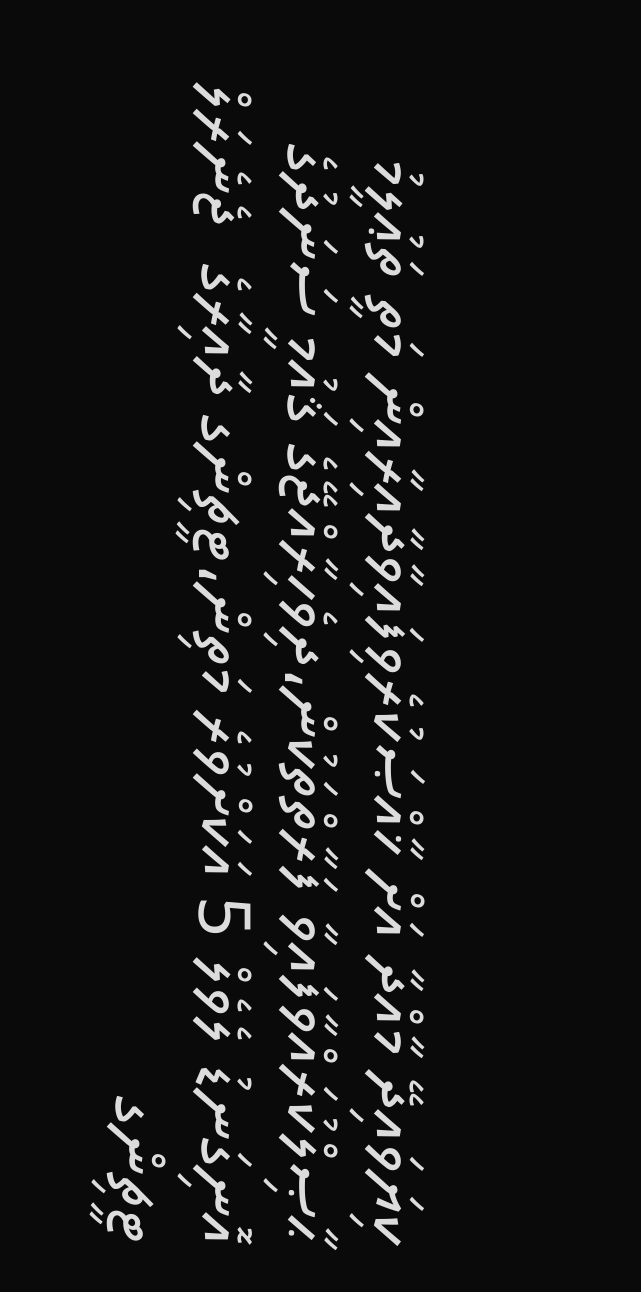ކިޔަވައިދޭ މާއްދާ އަށް ޚާއްޞަކުރެވިފައިވާދާއިރާއިން މަތީ ތަޢުލީމު ޙާޞިލްކުރައްވާފައިވާ ފަރާތްތަކުން،ދިވެހިރާއްޖޭގެ ޤައުމީ ސަނަދުގެ އޮނިގަނޑު ލެވެލް 5 އަކަށްވުރެ މަތިން،ޓީޗިންގ ދާއިރާގެ  ޖެނެރަލް ޓީޗިންގ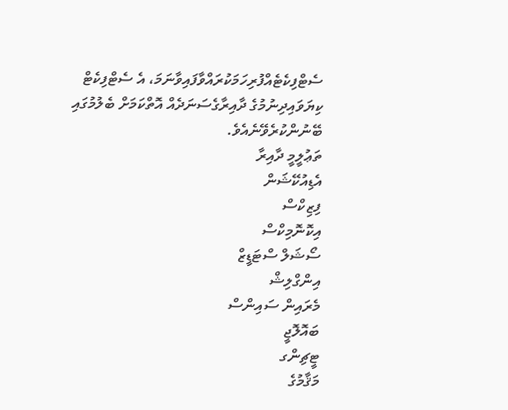ސެޓްފިކެޓެއްފުރިހަމަކުރައްވާފައިވާނަމަ، އެ ސެޓްފިކެޓް ކިޔަވައިދިނުމުގެ ދާއިރާގެސަނަދެއް އޮތްކަމަށް ބެލުމުގައި ބޭނުންކުރެވޭނެއެވެ.
ތަޢުލީމީ ދާއިރާ
އެޑިއުކޭޝަން
ފިޒިކްސް
އިކޮނޮމިކްސް
ސޯޝަލް ސްޓަޑީޒް
އިންގްލިޝް
މެރައިން ސައިންސް
ބައޮލޮޖީ
ޓީޗިންގ
މަޤާމުގެ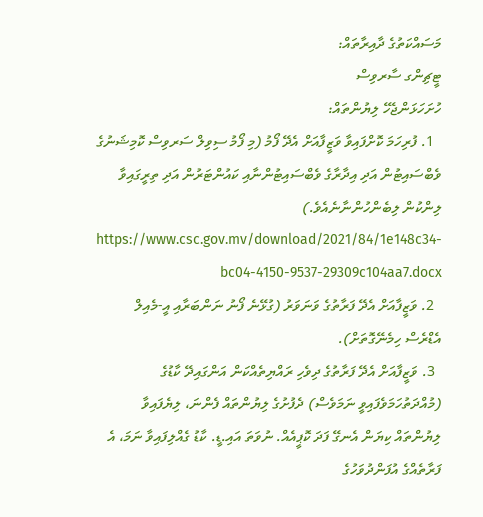މަސައްކަތުގެ ދާއިރާތައް:
ޓީޗިންގ ސާރވިސް
ހުށަހަޅަންޖެހޭ ލިޔުންތައް:
  1. ފުރިހަމަ ކޮށްފައިވާ ވަޒީފާއަށް އެދޭ ފޯމު (މި ފޯމު ސިވިލް ސަރވިސް ކޮމިޝަނުގެ ވެބްސައިޓުން އަދި އިދާރާގެ ވެބްސައިޓުންނާއި ކައުންޓަރުން އަދި ތިރީގައިވާ ލިންކުން ލިބެންހުންނާނެއެވެ.)  https://www.csc.gov.mv/download/2021/84/1e148c34-bc04-4150-9537-29309c104aa7.docx
  2. ވަޒީފާއަށް އެދޭ ފަރާތުގެ ވަނަވަރު (ގުޅޭނެ ފޯނު ނަންބަރާއި އީ-މެއިލް އެޑްރެސް ހިމެނޭގޮތަށް).
  3. ވަޒީފާއަށް އެދޭ ފަރާތުގެ ދިވެހި ރައްޔިތެއްކަން އަންގައިދޭ ކާޑުގެ (މުއްދަތުހަމަވެފައިވީ ނަމަވެސް) ދެފުށުގެ ލިޔުންތައް ފެންނަ، ލިޔެފައިވާ ލިޔުންތައް ކިޔަން އެނގޭ ފަދަ ކޮޕީއެއް. ނުވަތަ އައި.ޑީ. ކާޑު ގެއްލިފައިވާ ނަމަ، އެ ފަރާތެއްގެ އުފަންދުވަހުގެ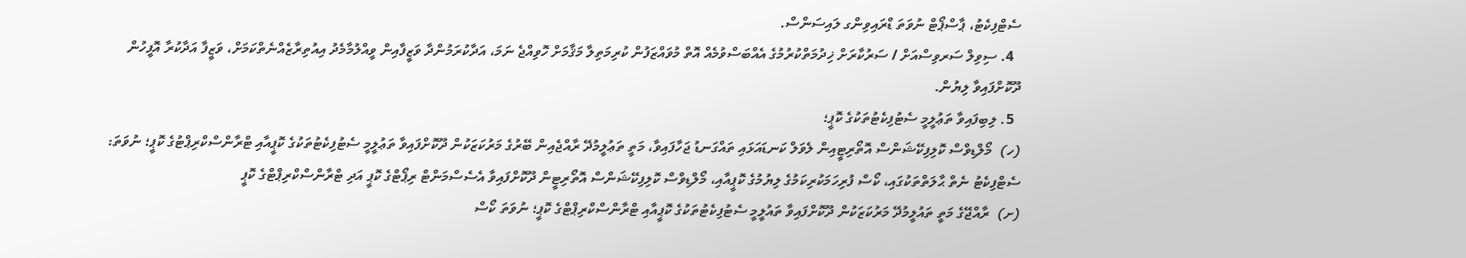ސެޓްފިކެޓު، ޕާސްޕޯޓް ނުވަތަ ޑްރައިވިންގ ލައިސަންސް.
  4. ސިވިލް ސަރވިސްއަށް / ސަރުކާރަށް ޚިދުމަތްކުރުމުގެ އެއްބަސްވުމެއް އޮތް މުވައްޒަފުން ކުރިމަތިލާ މަޤާމަށް ހޮވިއްޖެ ނަމަ، އަދާކުރަމުންދާ ވަޒީފާއިން ވީއްލުމާމެދު އިއުތިރާޒެއްނެތްކަމަށް، ވަޒީފާ އަދާކުރާ އޮފީހުން ދޫކޮށްފައިވާ ލިޔުން.
  5. ލިބިފައިވާ ތަޢުލީމީ ސެޓުފިކެޓުތަކުގެ ކޮޕީ؛
(ހ)  މޯލްޑިވްސް ކޮލިފިކޭޝަންސް އޮތޯރިޓީއިން ލެވަލް ކަނޑައަޅައި ތައްގަނޑު ޖަހާފައިވާ، މަތީ ތަޢުލީމުދޭ ރާއްޖެއިން ބޭރުގެ މަރުކަޒަކުން ދޫކޮށްފައިވާ ތަޢުލީމީ ސެޓުފިކެޓުތަކުގެ ކޮޕީއާއި ޓްރާންސްކްރިޕްޓުގެ ކޮޕީ؛ ނުވަތަ: ސެޓްފިކެޓު ނެތް ޙާލަތްތަކުގައި، ކޯސް ފުރިހަމަކުރިކަމުގެ ލިޔުމުގެ ކޮޕީއާއި، މޯލްޑިވްސް ކޮލިފިކޭޝަންސް އޮތޯރިޓީން ދޫކޮށްފައިވާ އެސެސްމަންޓް ރިޕޯޓްގެ ކޮޕީ އަދި ޓްރާންސްކްރިޕްޓްގެ ކޮޕީ
(ށ)  ރާއްޖޭގެ މަތީ ތައުލީމުދޭ މަރުކަޒަކުން ދޫކޮށްފައިވާ ތައުލީމީ ސެޓުފިކެޓުތަކުގެ ކޮޕީއާއި ޓްރާންސްކްރިޕްޓްގެ ކޮޕީ؛ ނުވަތަ ކޯސް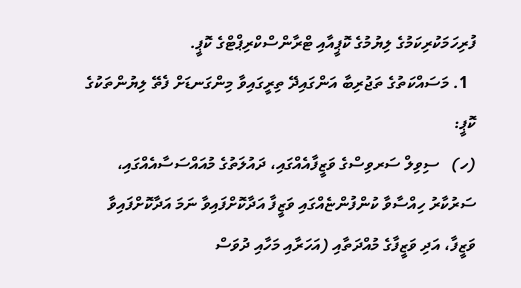ފުރިހަމަކުރިކަމުގެ ލިޔުމުގެ ކޮޕީއާއި ޓްރާންސްކްރިޕްޓްގެ ކޮޕީ.
  1. މަސައްކަތުގެ ތަޖުރިބާ އަންގައިދޭ ތިރީގައިވާ މިންގަނޑަށް ފެތޭ ލިޔުންތަކުގެ ކޮޕީ:
(ހ)   ސިވިލް ސަރވިސްގެ ވަޒީފާއެއްގައި، ދައުލަތުގެ މުއައްސަސާއެއްގައި، ސަރުކާރު ހިއްސާވާ ކުންފުންޏެއްގައި ވަޒީފާ އަދާކޮށްފައިވާ ނަމަ އަދާކޮށްފައިވާ ވަޒީފާ، އަދި ވަޒީފާގެ މުއްދަތާއި (އަހަރާއި މަހާއި ދުވަސް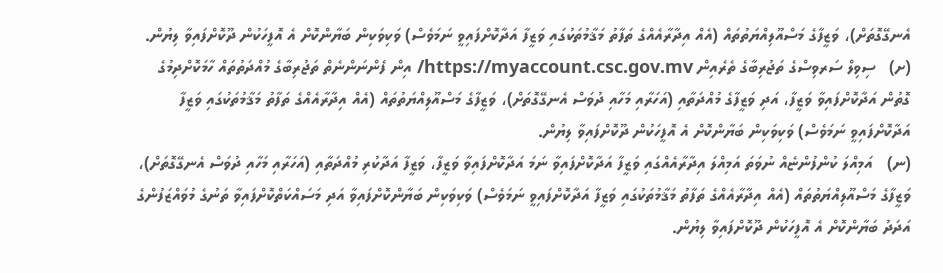އެނގޭގޮތަށް)، ވަޒީފާގެ މަސްއޫލިއްޔަތުތައް (އެއް އިދާރާއެއްގެ ތަފާތު މަޤާމުތަކުގައި ވަޒީފާ އަދާކޮށްފައިވީ ނަމަވެސް) ވަކިވަކިން ބަޔާންކޮށް އެ އޮފީހަކުން ދޫކޮށްފައިވާ ލިޔުން.
(ށ)   ސިވިލް ސަރވިސްގެ ތަޖުރިބާގެ ތެރެއިން https://myaccount.csc.gov.mv/ އިން ފެންނަންނެތް ތަޖުރިބާގެ މުއްދަތުތައް ހާމަކޮށްދިމުގެ ގޮތުން އަދާކޮށްފައިވާ ވަޒީފާ، އަދި ވަޒީފާގެ މުއްދަތާއި (އަހަރާއި މަހާއި ދުވަސް އެނގޭގޮތަށް)، ވަޒީފާގެ މަސްއޫލިއްޔަތުތައް (އެއް އިދާރާއެއްގެ ތަފާތު މަޤާމުތަކުގައި ވަޒީފާ އަދާކޮށްފައިވީ ނަމަވެސް) ވަކިވަކިން ބަޔާންކޮށް އެ އޮފީހަކުން ދޫކޮށްފައިވާ ލިޔުން.
(ނ)   އަމިއްލަ ކުންފުންޏެއް ނުވަތަ އަމިއްލަ އިދާރާއެއްގައި ވަޒީފާ އަދާކޮށްފައިވާ ނަމަ އަދާކޮށްފައިވާ ވަޒީފާ، ވަޒީފާ އަދާކުރި މުއްދަތާއި (އަހަރާއި މަހާއި ދުވަސް އެނގޭގޮތަށް)، ވަޒީފާގެ މަސްއޫލިއްޔަތުތައް (އެއް އިދާރާއެއްގެ ތަފާތު މަޤާމުތަކުގައި ވަޒީފާ އަދާކޮށްފައިވީ ނަމަވެސް) ވަކިވަކިން ބަޔާންކޮށްފައިވާ އަދި މަސައްކަތްކޮށްފައިވާ ތަނުގެ މުވައްޒަފުންގެ އަދަދު ބަޔާންކޮށް އެ އޮފީހަކުން ދޫކޮށްފައިވާ ލިޔުން.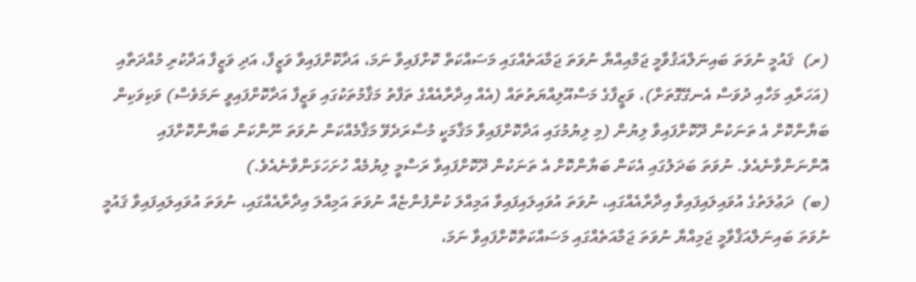(ރ)  ޤައުމީ ނުވަތަ ބައިނަލްއަޤުވާމީ ޖަމްއިއްޔާ ނުވަތަ ޖަމާއަތެއްގައި މަސައްކަތް ކޮށްފައިވާ ނަމަ، އަދާކޮށްފައިވާ ވަޒީފާ، އަދި ވަޒީފާ އަދާކުރި މުއްދަތާއި (އަހަރާއި މަހާއި ދުވަސް އެނގޭގޮތަށް)، ވަޒީފާގެ މަސްއޫލިއްޔަތުތައް (އެއް އިދާރާއެއްގެ ތަފާތު މަޤާމުތަކުގައި ވަޒީފާ އަދާކޮށްފައިވީ ނަމަވެސް) ވަކިވަކިން ބަޔާންކޮށް އެ ތަނަކުން ދޫކޮށްފައިވާ ލިޔުން (މި ލިޔުމުގައި އަދާކޮށްފައިވާ މަޤާމަކީ މުސާރަދެވޭ މަޤާމެއްކަން ނުވަތަ ނޫންކަން ބަޔާންކޮށްފައި އޮންނަންވާނެއެވެ. ނުވަތަ ބަދަލުގައި އެކަން ބަޔާންކޮށް އެ ތަނަކުން ދޫކޮށްފައިވާ ރަސްމީ ލިޔުމެއް ހުށަހަޅަންވާނެއެވެ.)
(ބ)  ދަޢުލަތުގެ އުވައިލައިފައިވާ އިދާރާއެއްގައި، ނުވަތަ އުވައިލައިފައިވާ އަމިއްލަ ކުންފުންޏެއް ނުވަތަ އަމިއްލަ އިދާރާއެއްގައި، ނުވަތަ އުވައިލައިފައިވާ ޤައުމީ ނުވަތަ ބައިނަލްއަޤްވާމީ ޖަމިއްޔާ ނުވަތަ ޖަމާއަތެއްގައި މަސައްކަތްކޮށްފައިވާ ނަމަ،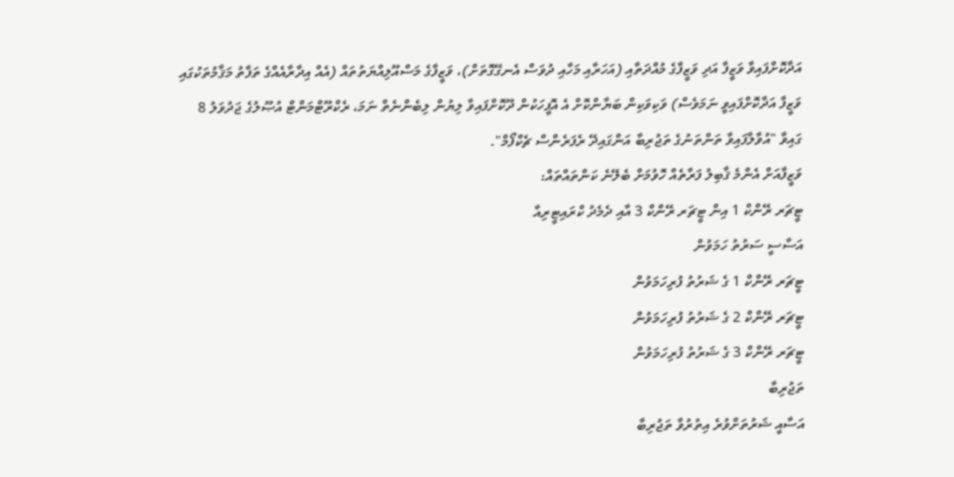އަދާކޮށްފައިވާ ވަޒީފާ އަދި ވަޒީފާގެ މުއްދަތާއި (އަހަރާއި މަހާއި ދުވަސް އެނގޭގޮތަށް)، ވަޒީފާގެ މަސްއޫލިއްޔަތުތައް (އެއް އިދާރާއެއްގެ ތަފާތު މަޤާމުތަކުގައި ވަޒީފާ އަދާކޮށްފައިވީ ނަމަވެސް) ވަކިވަކިން ބަޔާންކޮށް އެ އޮފީހަކުން ދޫކޮށްފައިވާ ލިޔުން ލިބެންނެތް ނަމަ، ރެކްރޫޓްމަންޓް އުޞޫލުގެ ޖަދުވަލު 8 ގައިވާ "އުވާލާފައިވާ ތަންތަނުގެ ތަޖުރިބާ އަންގައިދޭ ރެފަރެންސް ޗެކްފޯމް".
ވަޒީފާއަށް އެންމެ ޤާބިލު ފަރާތެއް ހޮވުމަށް ބެލޭނެ ކަންތައްތައް:
ޓީޗަރ ރޭންކް 1 އިން ޓީޗަރ ރޭންކް 3 އާއި ދެމެދު ކްރައިޓީރިއާ
އަސާސީ ސަރުތު ހަމަވުން
ޓީޗަރ ރޭންކް 1 ގެ ޝަރުތު ފުރިހަމަވުން
ޓީޗަރ ރޭންކް 2 ގެ ޝަރުތު ފުރިހަމަވުން
ޓީޗަރ ރޭންކް 3 ގެ ޝަރުތު ފުރިހަމަވުން
ތަޖުރިބާ
އަސާއީ ޝަރުތަށްވުރެ އިތުރުވާ ތަޖުރިބާ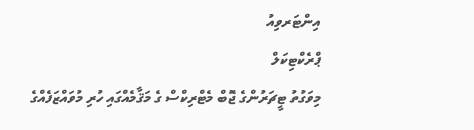އިންޓަރވިއު
ޕްރެކްޓިކަލް
މިވަގުތު ޓީޗަރުންގެ ޖޮބް މެޓްރިކްސް ގެ މަޤާމެއްގައި ހުރި މުވައްޒަފެއްގެ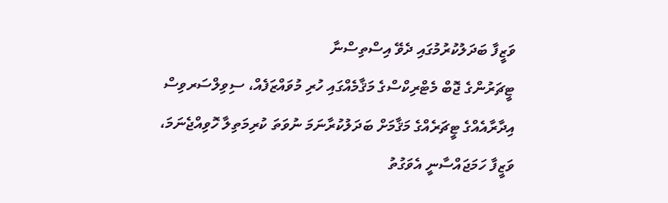ވަޒީފާ ބަދަލުކުރުމުގައި ދެވޭ އިސްތިސްނާ
ޓީޗަރުންގެ ޖޮބް މެޓްރިކްސްގެ މަޤާމެއްގައި ހުރި މުވައްޒަފެއް، ސިވިލްސަރވިސް އިދާރާއެއްގެ ޓީޗަރެއްގެ މަޤާމަށް ބަދަލުކުރާނަމަ ނުވަތަ ކުރިމަތިލާ ހޮވިއްޖެނަމަ، ވަޒީފާ ހަމަޖައްސާނީ އެވަގުތު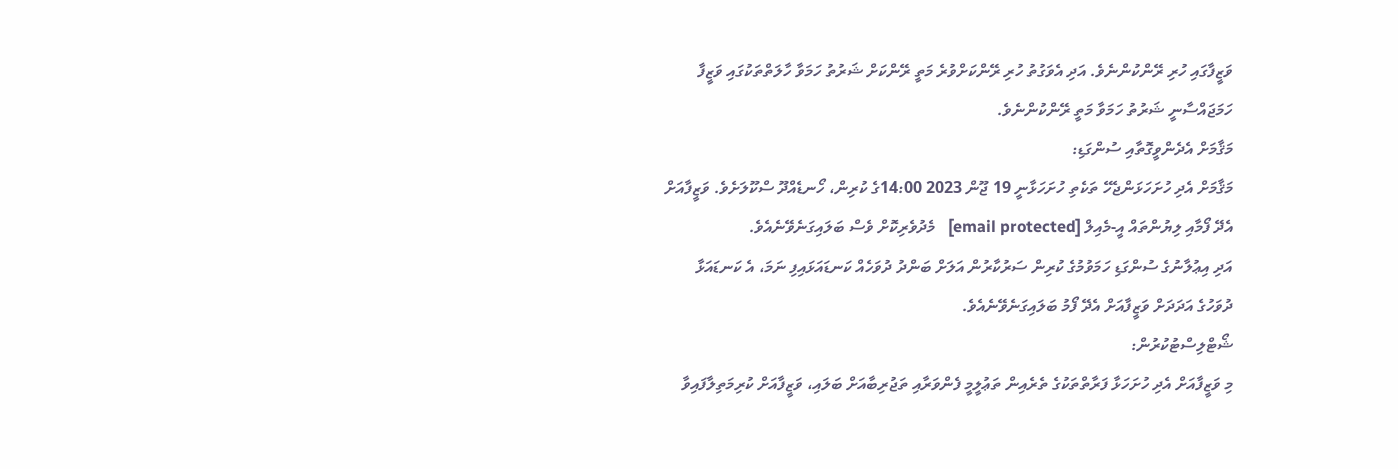ވަޒީފާގައި ހުރި ރޭންކުންނެވެ. އަދި އެވަގުތު ހުރި ރޭންކަށްވުރެ މަތީ ރޭންކަށް ޝަރުތު ހަމަވާ ހާލަތްތަކުގައި ވަޒީފާ ހަމަޖައްސާނީ ޝަރުތު ހަމަވާ މަތީ ރޭންކުންނެވެ.
މަޤާމަށް އެދެންވީގޮތާއި ސުންގަޑި:
މަޤާމަށް އެދި ހުށަހަޅަންޖެހޭ ތަކެތި ހުށަހަޅާނީ 19 ޖޫން 2023 14:00ގެ ކުރިން، ހޯނޑެއްދޫ ސްކޫލަށެވެ. ވަޒީފާއަށް އެދޭ ފޯމާއި ލިޔުންތައް އީ-މެއިލް [email protected]   މެދުވެރިކޮށް ވެސް ބަލައިގަނެވޭނެއެވެ.
އަދި އިޢުލާނުގެ ސުންގަޑި ހަމަވުމުގެ ކުރިން ސަރުކާރުން އަލަށް ބަންދު ދުވަހެއް ކަނޑައަޅައިފި ނަމަ، އެ ކަނޑައަޅާ ދުވަހުގެ އަދަދަށް ވަޒީފާއަށް އެދޭ ފޯމު ބަލައިގަނެވޭނެއެވެ.
ޝޯޓްލިސްޓުކުރުން:
މި ވަޒީފާއަށް އެދި ހުށަހަޅާ ފަރާތްތަކުގެ ތެރެއިން ތަޢުލީމީ ފެންވަރާއި ތަޖުރިބާއަށް ބަލައި، ވަޒީފާއަށް ކުރިމަތިލާފައިވާ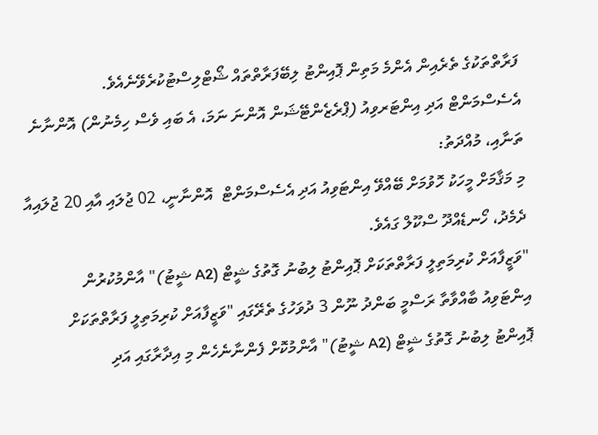ފަރާތްތަކުގެ ތެރެއިން އެންމެ މަތިން ޕޮއިންޓު ލިބޭފަރާތްތައް ޝޯޓްލިސްޓުކުރެވޭނެއެވެ.
އެސެސްމަންޓް އަދި އިންޓަރވިއު (ޕްރެޒެންޓޭޝަން އޮންނަ ނަމަ، އެ ބައި ވެސް ހިމެނުން) އޮންނާނެ ތަނާއި، މުއްދަތު:
މި މަޤާމަށް މީހަކު ހޮވުމަށް ބޭއްވޭ އިންޓަވިއު އަދި އެސެސްމަންޓް  އޮންނާނީ، 02 ޖުލައި އާއި 20 ޖުލައިއާ ދެމެދު، ހޯނޑެއްދޫ ސްކޫލް ގައެވެ.
"ވަޒީފާއަށް ކުރިމަތިލީ ފަރާތްތަކަށް ޕޮއިންޓު ލިބުނު ގޮތުގެ ޝީޓް (A2 ޝީޓު)" އާންމުކުރުން
އިންޓަވިއު ބާއްވާތާ ރަސްމީ ބަންދު ނޫން 3 ދުވަހުގެ ތެރޭގައި "ވަޒީފާއަށް ކުރިމަތިލީ ފަރާތްތަކަށް ޕޮއިންޓު ލިބުނު ގޮތުގެ ޝީޓް (A2 ޝީޓު)" އާންމުކޮށް ފެންނާނެހެން މި އިދާރާގައި އަދި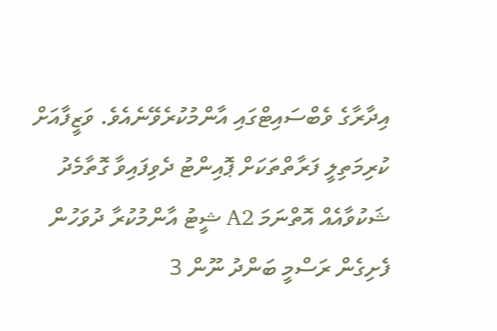އިދާރާގެ ވެބްސައިޓްގައި އާންމުކުރެވޭނެއެވެ. ވަޒީފާއަށް ކުރިމަތިލީ ފަރާތްތަކަށް ޕޮއިންޓު ދެވިފައިވާ ގޮތާމެދު ޝަކުވާއެއް އޮތްނަމަ A2 ޝީޓު އާންމުކުރާ ދުވަހުން ފެށިގެން ރަސްމީ ބަންދު ނޫން 3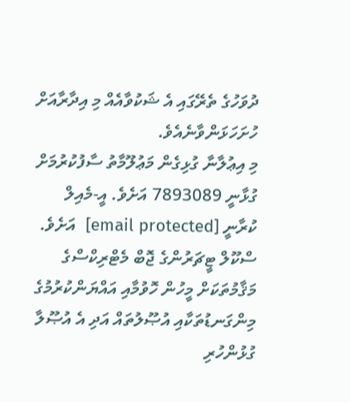ދުވަހުގެ ތެރޭގައި އެ ޝަކުވާއެއް މި އިދާރާއަށް ހުށަހަޅަންވާނެއެވެ.
މި އިޢުލާނާ ގުޅިގެން މަޢުލޫމާތު ސާފުކުރުމަށް ގުޅާނީ 7893089 އަށެވެ. އީ-މެއިލް ކުރާނީ [email protected]  އަށެވެ. ސްކޫލް ޓީޗަރުންގެ ޖޮބް މެޓްރިކްސްގެ މަޤާމުތަކަށް މީހުން ހޮވުމާއި އައްޔަންކުރުމުގެ މިންގަނޑުތަކާއި އުޞޫލުތައް އަދި އެ އުޞޫލާ ގުޅުންހުރި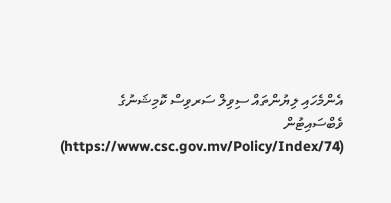އެންމެހައި ލިޔުންތައް ސިވިލް ސަރވިސް ކޮމިޝަނުގެ ވެބްސައިޓުން (https://www.csc.gov.mv/Policy/Index/74)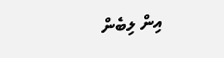އިން ލިބެން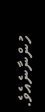ހުންނާނެއެވެ.